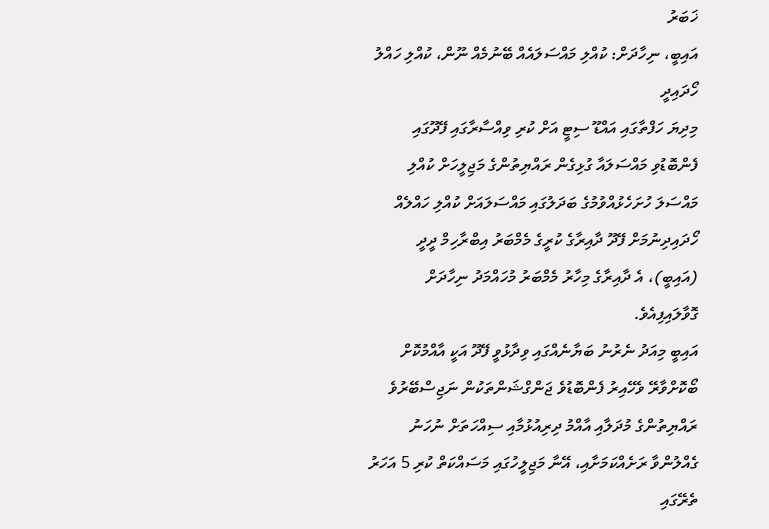ޚަބަރު
އައިބީ، ނިހާދަށް: ކުއްލި މައްސަލައެއް ބޭނުމެއް ނޫން، ކުއްލި ހައްލު ހޯދައިދީ
މިދިޔަ ހަފްތާގައި އައްޑޫ ސިޓީ އަށް ކުރި ވިއްސާރާގައި ފޭދޫގައި ފެންބޮޑުވި މައްސަލައާ ގުޅިގެން ރައްޔިތުންގެ މަޖިލީހަށް ކުއްލި މައްސަލަ ހުށަހެޅުއްވުމުގެ ބަދަލުގައި މައްސަލައަށް ކުއްލި ހައްލެއް ހޯދައިދިނުމަށް ފޭދޫ ދާއިރާގެ ކުރީގެ މެމްބަރު އިބްރާހިމް ދީދީ (އައިބީ)، އެ ދާއިރާގެ މިހާރު މެމްބަރު މުހައްމަދު ނިހާދަށް ގޮވާލައިފިއެވެ.
އައިބީ މިއަދު ނެރުނު ބަޔާނެއްގައި ވިދާޅުވީ ފޭދޫ އަކީ އާއްމުކޮށް ބޯކޮށްވާރޭ ވެހޭއިރު ފެންބޮޑުވެ ޖަންގްޝަންތަކުން ނަޖިސްބޭރުވެ ރައްޔިތުންގެ މުދަލާއި އާއްމު ދިރިއުޅުމާއި ސިއްހަތަށް ނުހަނު ގެއްލުންވާ ރަށެއްކަމަށާއި، އޭނާ މަޖިލީހުގައި މަސައްކަތް ކުރި 5 އަހަރު ތެރޭގައި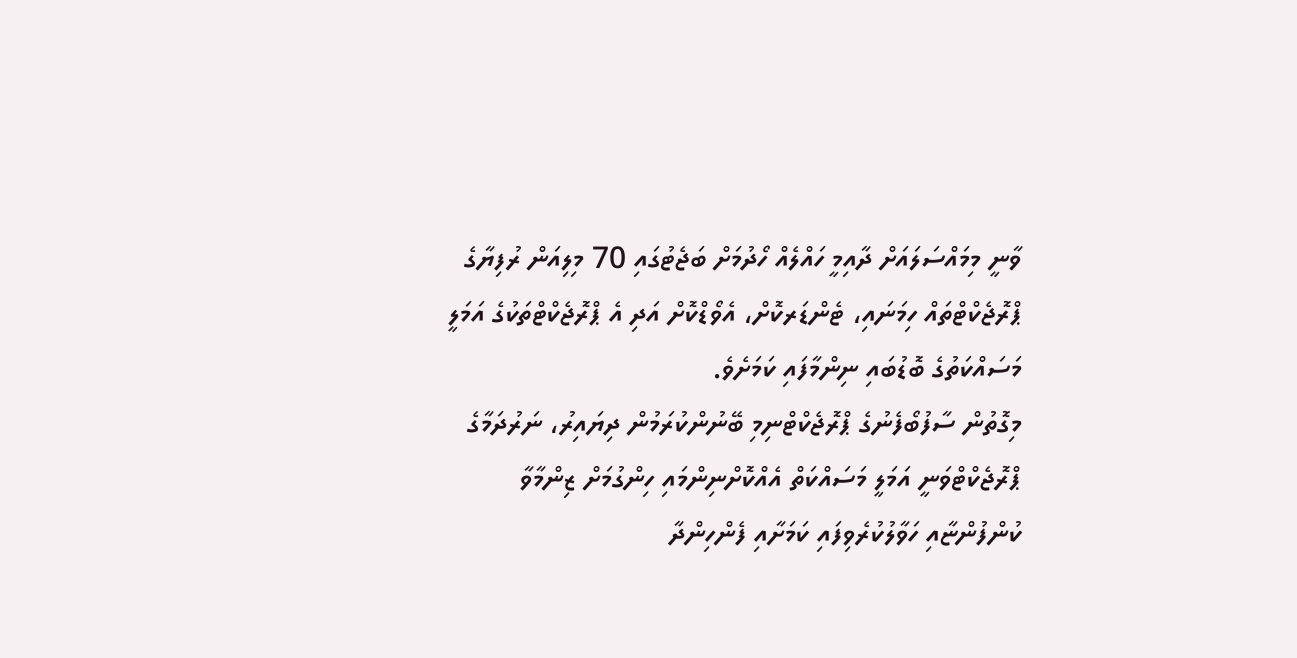ވާނީ މިމައްސަލައަށް ދާއިމީ ހައްލެއް ހޯދުމަށް ބަޖެޓުގައި 70 މިލިއަން ރުފިޔާގެ ޕްރޮޖެކްޓްތައް ހިމަނައި، ޓެންޑަރކޮށް، އެވޯޑްކޮށް އަދި އެ ޕްރޮޖެކްޓްތަކުގެ އަމަލީ މަސައްކަތުގެ ބޮޑުބައި ނިންމާފައި ކަމަށެވެ.
މިގޮތުން ސާފުބޯފެނުގެ ޕްރޮޖެކްޓްނިމި ބޭނުންކުރަމުން ދިޔައިރު، ނަރުދަމާގެ ޕްރޮޖެކްޓްވަނީ އަމަލީ މަސައްކަތް އެއްކޮށްނިންމައި ހިންގުމަށް ޒިންމާވާ ކުންފުންޏާއި ހަވާލުކުރެވިފައި ކަމަށާއި ފެންހިންދާ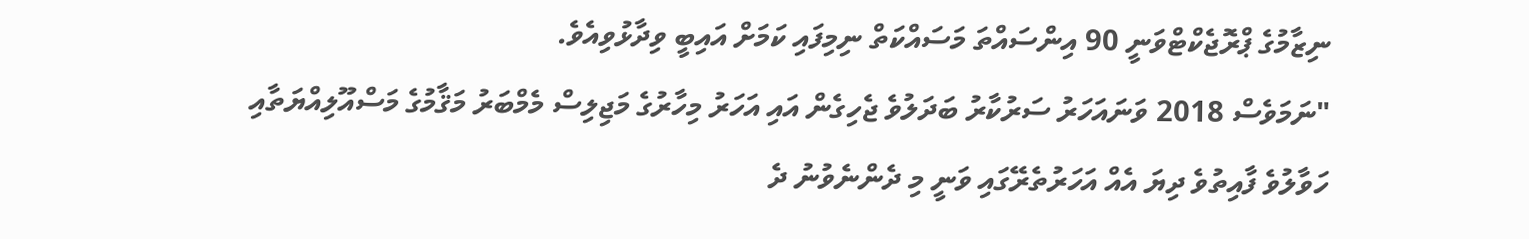ނިޒާމުގެ ޕްރޮޖެކްޓްވަނީ 90 އިންސައްތަ މަސައްކަތް ނިމިފައި ކަމަށް އައިބީ ވިދާޅުވިއެވެ.
"ނަމަވެސް 2018 ވަނައަހަރު ސަރުކާރު ބަދަލުވެ ޖެހިގެން އައި އަހަރު މިހާރުގެ މަޖިލިސް މެމްބަރު މަޤާމުގެ މަސްއޫލިއްޔަތާއި ހަވާލުވެ ފާއިތުވެ ދިޔަ އެއް އަހަރުތެރޭގައި ވަނީ މި ދެންނެވުނު ދެ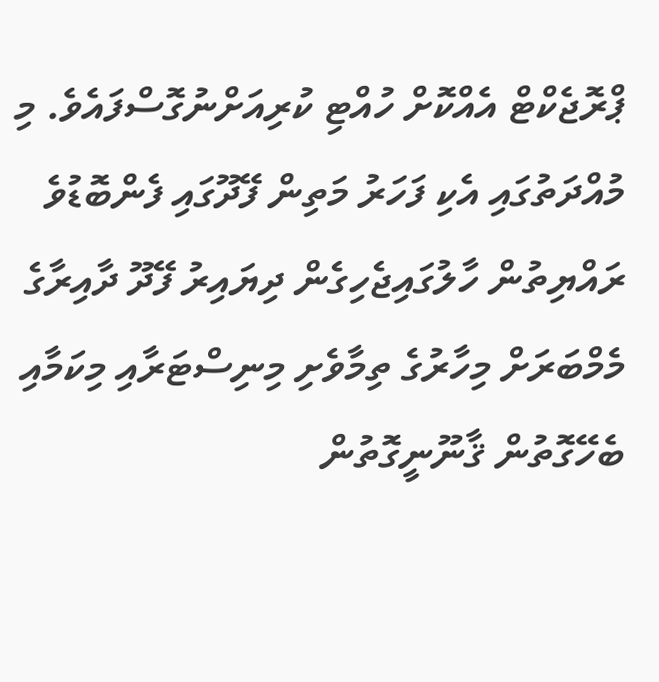ޕްރޮޖެކްޓް އެއްކޮށް ހުއްޓި ކުރިއަށްނުގޮސްފައެވެ. މި މުއްދަތުގައި އެކި ފަހަރު މަތިން ފޭދޫގައި ފެންބޮޑުވެ ރައްޔިތުން ހާލުގައިޖެހިގެން ދިޔައިރު ފޭދޫ ދާއިރާގެ މެމްބަރަށް މިހާރުގެ ތިމާވެށި މިނިސްޓަރާއި މިކަމާއި ބެހޭގޮތުން ޤާނޫނީގޮތުން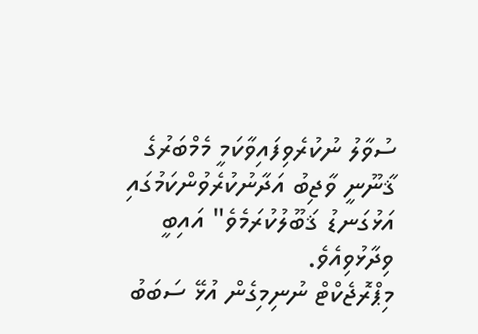ސުވާލު ނުކުރެވިފައިވާކަމީ މެމްބަރުގެ ޤާނޫނީ ވާޖިބު އަދާނުކުރެވުންކަމުގައި އަޅުގަނޑު ޤަބޫލުކުރަމެވެ" އައިބީ ވިދާޅުވިއެވެ.
މިޕްރޮޖެކްޓް ނުނިމިގެން އުޅޭ ސަބަބު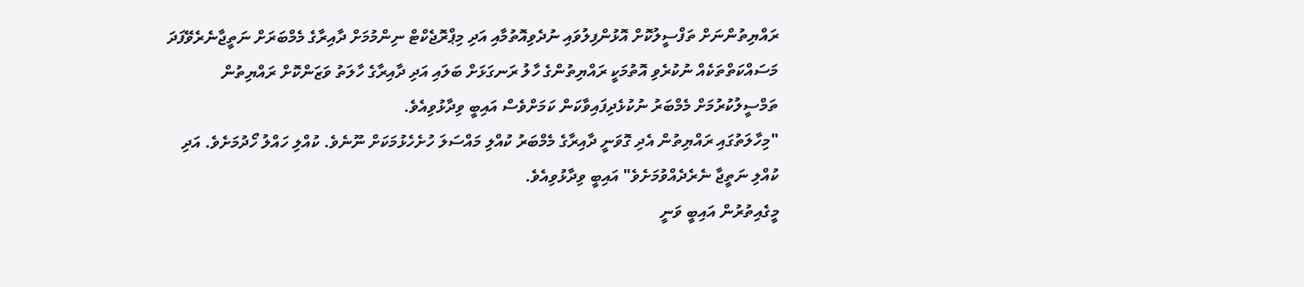ރައްޔިތުންނަށް ތަފްސީލުކޮށް އޮޅުންފިލުވައި ނުދެވިއޮތުމާއި އަދި މިޕްރޮޖެކްޓް ނިންމުމަށް ދާއިރާގެ މެމްބަރަށް ނަތީޖާނެރެވޭފަދަ މަސައްކަތްތަކެއް ނުކުރެވި އޮތުމަކީ ރައްޔިތުންގެ ހާލު ރަނގަޅަށް ބަލައި އަދި ދާއިރާގެ ހާލަތު ވަޒަންކޮށް ރައްޔިތުން ތަމްސީލުކުރުމަށް މެމްބަރު ނުކުޅެދިފައިވާކަން ކަމަށްވެސް އައިބީ ވިދާޅުވިއެވެ.
"މިހާލަތުގައި ރައްޔިތުން އެދި ގޮވަނީ ދާއިރާގެ މެމްބަރު ކުއްލި މައްސަލަ ހުށެހެޅުމަކަށް ނޫނެވެ. ކުއްލި ހައްލު ހޯދުމަށެވެ. އަދި ކުއްލި ނަތީޖާ ނެރެދެއްވުމަށެވެ" އައިބީ ވިދާޅުވިއެވެ.
މީގެއިތުރުން އައިބީ ވަނީ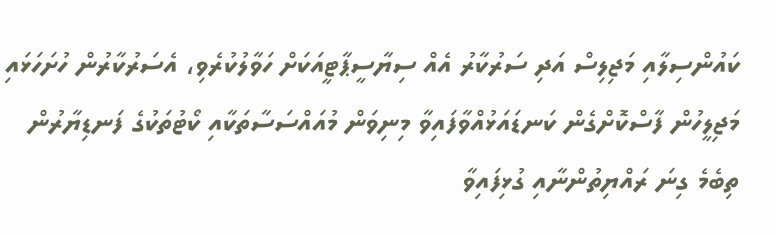ކައުންސިލާއި މަޖިލިސް އަދި ސަރުކާރު އެއް ސިޔާސީޕާޓީއަކަށް ހަވާލުކުރެވި، އެސަރުކާރުން ހުށަހަޅައި މަޖިލީހުން ފާސްކޮށްގެން ކަނޑައަޅުއްވާފައިވާ މިނިވަން މުއައްސަސާތަކާއި ކޯޓުތަކުގެ ފަނޑިޔާރުން ތިބެމެ ގިނަ ރައްޔިތުންނާއި ގުޅިފައިވާ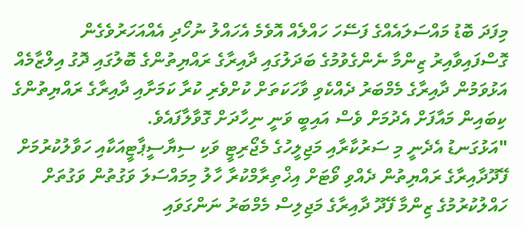މިފަދަ ބޮޑު މައްސަލައެއްގެ ފަސޭހަ ހައްލެއް އޮވެމެ އެހައްލު ނުހޯދި އެއްއަހަރުވެގެން ގޮސްފައިވާއިރު ޒިންމާ ނެންގެވުމުގެ ބަދަލުގައި ދާއިރާގެ ރައްޔިތުންގެ ބޮލުގައި ދޮގު އިލްޒާމެއް އަޅުވަމުން ދާއިރާގެ މެމްބަރު ދެއްކެވި ވާހަކަތަށް ކުށްވެރި ކުރާ ކަމަށާއި ދާއިރާގެ ރައްޔިތުންގެ ކިބައިން މައާފަށް އެދުމަށް ވެސް އައިބީ ވަނީ ނިހާދަށް ގޮވާލާފައެވެ.
"އަޅުގަނޑު އެދެނީ މި ސަރުކާރާއި މަޖިލީހުގެ މެޖޯރިޓީ ވަކި ސިޔާސީޕާޓީއަކާއި ހަވާލުކުރުމަށް ފޭދޫދާއިރާގެ ރައްޔިތުން ދެއްވި ވޯޓަށް އިޚްތިރާމްކުރާ ހާލު މިމައްސަލަ ވަގުތުން ވަގުތަށް ހައްލުކުރުމުގެ ޒިންމާ ފޭދޫ ދާއިރާގެ މަޖިލިސް މެމްބަރު ނަންގަވައި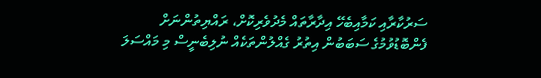ސަރުކާރާއި ކަމާއިބެހޭ އިދާރާތައް މެދުވެރިކޮށް، ރައްޔިތުންނަށް ފެންބޮޑުވުމުގެ ސަބަބުން އިތުރު ގެއްލުންތަކެއް ނުލިބެނީސް މި މައްސަލަ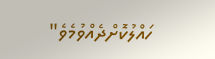ހައްލުކޮށްދެއްވުމެވެ"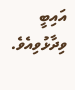އައިބީ ވިދާޅުވިއެވެ.